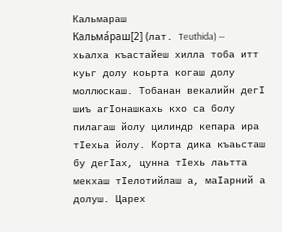Кальмараш
Кальма́раш[2] (лат. Teuthida) — хьалха къастайеш хилла тоба итт куьг долу коьрта когаш долу моллюскаш. Тобанан векалийн дегӀ шиъ агӀонашкахь кхо са болу пилагаш йолу цилиндр кепара ира тӀехьа йолу. Корта дика къаьсташ бу дегӀах, цунна тӀехь лаьтта мекхаш тӀелотийлаш а, маӀарний а долуш. Царех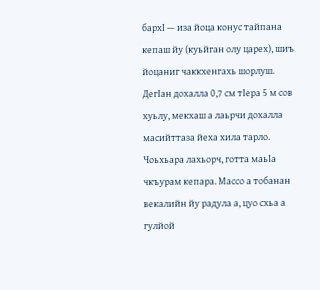бархӀ — иза йоца конус тайпана кепаш йу (куьйган олу царех), шиъ йоцаниг чаккхенгахь шорлуш. ДегӀан дохалла 0,7 см тӀера 5 м сов хуьлу, мекхаш а лаьрчи дохалла масийттаза йеха хила тарло. Чоьхьара лахьорч, готта маьӀа чкъурам кепара. Массо а тобанан векалийн йу радула а, цуо схьа а гулйой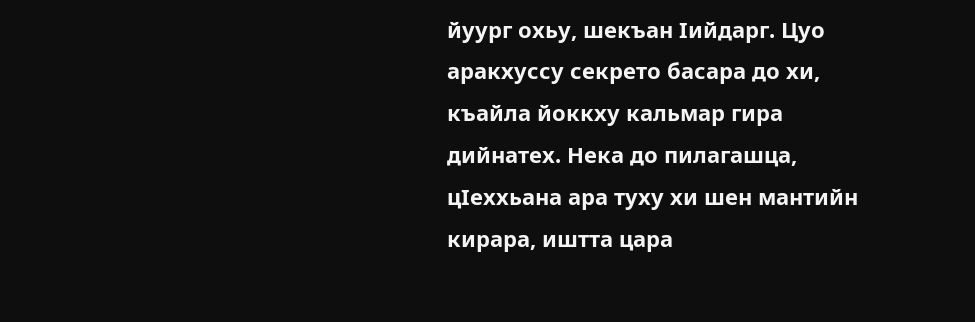йуург охьу, шекъан Ӏийдарг. Цуо аракхуссу секрето басара до хи, къайла йоккху кальмар гира дийнатех. Нека до пилагашца, цӀеххьана ара туху хи шен мантийн кирара, иштта цара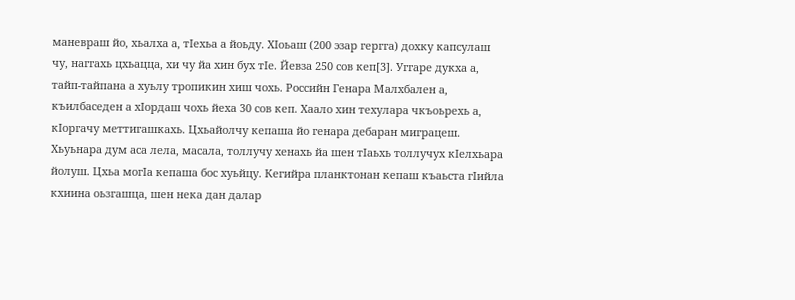маневраш йо, хьалха а, тӀехьа а йоьду. ХӀоьаш (200 эзар гергга) дохку капсулаш чу, наггахь цхьацца, хи чу йа хин бух тӀе. Йевза 250 сов кеп[3]. Уггаре дукха а, тайп-тайпана а хуьлу тропикин хиш чохь. Российн Генара Малхбален а, къилбаседен а хӀордаш чохь йеха 30 сов кеп. Хаало хин техулара чкъоьрехь а, кӀоргачу меттигашкахь. Цхьайолчу кепаша йо генара дебаран миграцеш. Хьуьнара дум аса лела, масала, толлучу хенахь йа шен тӀаьхь толлучух кӀелхьара йолуш. Цхьа могӀа кепаша бос хуьйцу. Кегийра планктонан кепаш къаьста гӀийла кхиина оьзгашца, шен нека дан далар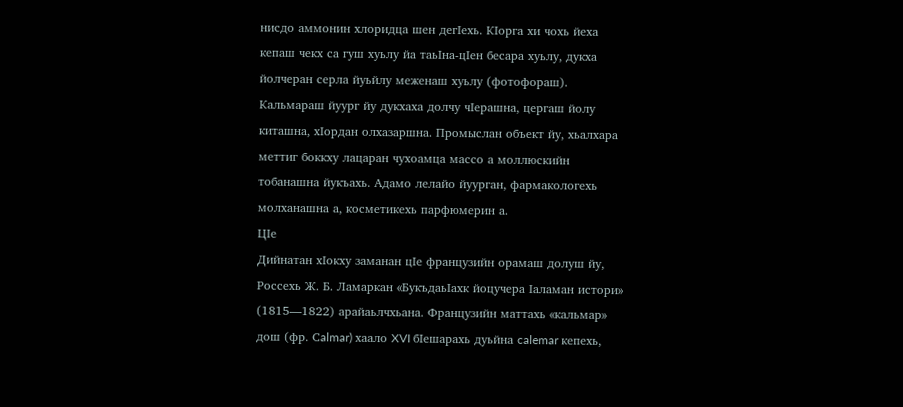нисдо аммонин хлоридца шен дегӀехь. КӀорга хи чохь йеха кепаш чекх са гуш хуьлу йа таьӀна-цӀен бесара хуьлу, дукха йолчеран серла йуьйлу меженаш хуьлу (фотофораш). Кальмараш йуург йу дукхаха долчу чӀерашна, цергаш йолу киташна, хӀордан олхазаршна. Промыслан объект йу, хьалхара меттиг боккху лацаран чухоамца массо а моллюскийн тобанашна йукъахь. Адамо лелайо йуурган, фармакологехь молханашна а, косметикехь парфюмерин а.
ЦӀе
Дийнатан хӀокху заманан цӀе французийн орамаш долуш йу, Россехь Ж. Б. Ламаркан «БукъдаьӀахк йоцучера Ӏаламан истори» (1815—1822) арайаьлчхьана. Французийн маттахь «кальмар» дош (фр. Сalmar) хаало XVI бӀешарахь дуьйна calemar кепехь,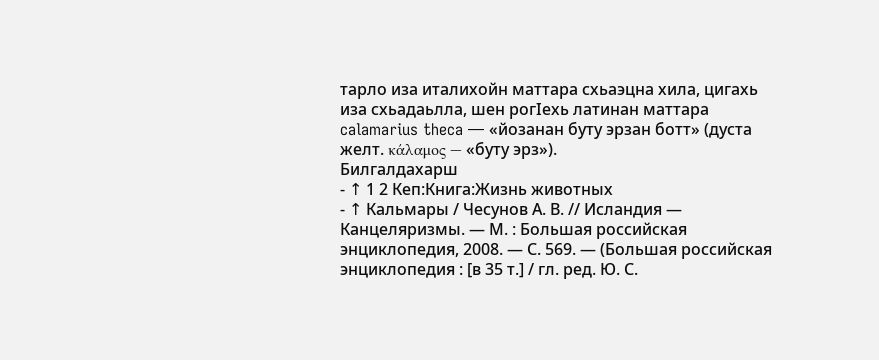тарло иза италихойн маттара схьаэцна хила, цигахь иза схьадаьлла, шен рогӀехь латинан маттара calamarius theca — «йозанан буту эрзан ботт» (дуста желт. κάλαμος — «буту эрз»).
Билгалдахарш
- ↑ 1 2 Кеп:Книга:Жизнь животных
- ↑ Кальмары / Чесунов А. В. // Исландия — Канцеляризмы. — М. : Большая российская энциклопедия, 2008. — С. 569. — (Большая российская энциклопедия : [в 35 т.] / гл. ред. Ю. С.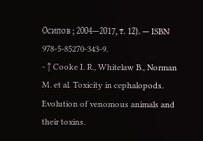Осипов ; 2004—2017, т. 12). — ISBN 978-5-85270-343-9.
- ↑ Cooke I. R., Whitelaw B., Norman M. et al. Toxicity in cephalopods. Evolution of venomous animals and their toxins.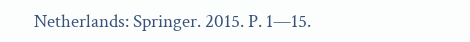Netherlands: Springer. 2015. P. 1—15.